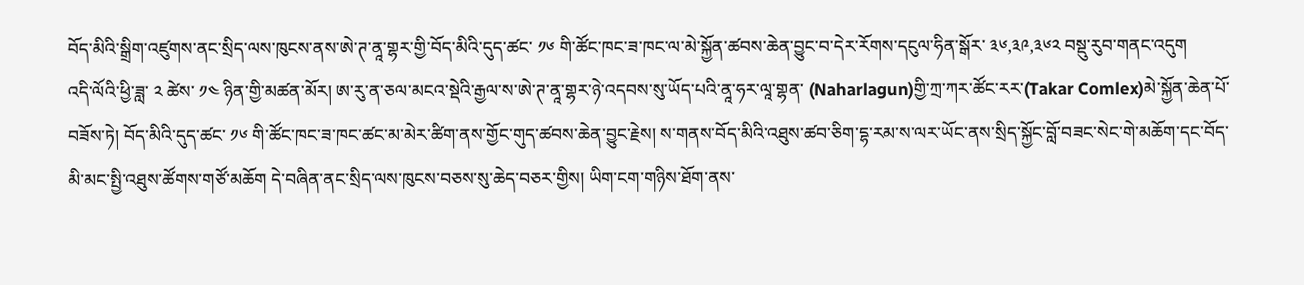བོད་མིའི་སྒྲིག་འཛུགས་ནང་སྲིད་ལས་ཁུངས་ནས་ཨེ་ཊ་ནཱ་གྷར་གྱི་བོད་མིའི་དུད་ཚང་ ༡༦ གི་ཚོང་ཁང་ཟ་ཁང་ལ་མེ་སྐྱོན་ཚབས་ཆེན་བྱུང་བ་དེར་རོགས་དངུལ་ཧིན་སྒོར་ ༣༦,༣༩,༣༦༢ བསྡུ་རུབ་གནང་འདུག
འདི་ལོའི་ཕྱི་ཟླ་ ༢ ཚེས་ ༡༤ ཉིན་གྱི་མཚན་མོར། ཨ་རུ་ན་ཅལ་མངའ་སྡེའི་རྒྱལ་ས་ཨེ་ཊ་ནཱ་གྷར་ཉེ་འདབས་སུ་ཡོད་པའི་ནཱ་ཧར་ལཱ་གྷན་ (Naharlagun)གྱི་ཀྲ་ཀར་ཚོང་རར་(Takar Comlex)མེ་སྐྱོན་ཆེན་པོ་བཟོས་ཏེ། བོད་མིའི་དུད་ཚང་ ༡༦ གི་ཚོང་ཁང་ཟ་ཁང་ཚང་མ་མེར་ཚིག་ནས་གྱོང་གུད་ཚབས་ཆེན་བྱུང་རྗེས། ས་གནས་བོད་མིའི་འཐུས་ཚབ་ཅིག་དྷ་རམ་ས་ལར་ཡོང་ནས་སྲིད་སྐྱོང་བློ་བཟང་སེང་གེ་མཆོག་དང་བོད་མི་མང་སྤྱི་འཐུས་ཚོགས་གཙོ་མཆོག དེ་བཞིན་ནང་སྲིད་ལས་ཁུངས་བཅས་སུ་ཆེད་བཅར་གྱིས། ཡིག་ངག་གཉིས་ཐོག་ནས་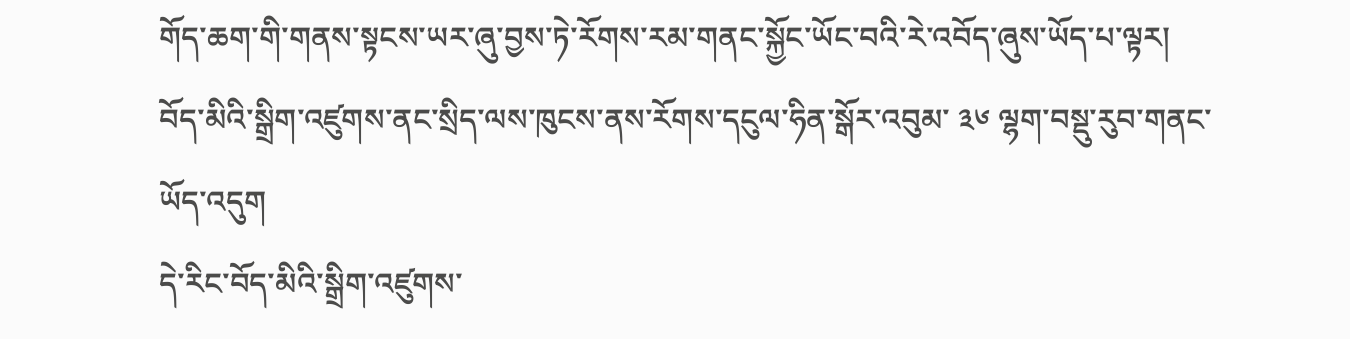གོད་ཆག་གི་གནས་སྟངས་ཡར་ཞུ་བྱས་ཏེ་རོགས་རམ་གནང་སྐྱོང་ཡོང་བའི་རེ་འབོད་ཞུས་ཡོད་པ་ལྟར། བོད་མིའི་སྒྲིག་འཛུགས་ནང་སྲིད་ལས་ཁུངས་ནས་རོགས་དངུལ་ཧིན་སྒོར་འབུམ་ ༣༦ ལྷག་བསྡུ་རུབ་གནང་ཡོད་འདུག
དེ་རིང་བོད་མིའི་སྒྲིག་འཛུགས་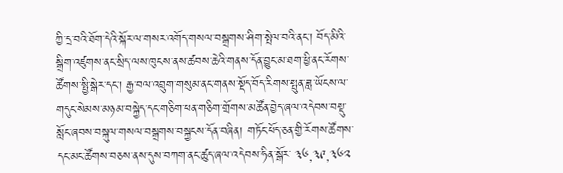ཀྱི་དྲ་བའི་ཐོག་དེའི་སྐོར་ལ་གསར་འགོད་གསལ་བསྒྲགས་ཤིག་སྤེལ་བའི་ནང་། བོད་མིའི་སྒྲིག་འཛུགས་ནང་སྲིད་ལས་ཁུངས་ནས་ཚབས་ཆེའི་གནས་དོན་བྱུང་མ་ཐག་ཕྱི་ནང་རོགས་ཚོགས་སྤྱི་སྒེར་དང་། རྒྱ་བལ་འབྲུག་གསུམ་ནང་གནས་སྡོད་བོད་རིགས་སྤུན་ཟླ་ཡོངས་ལ་གདུང་སེམས་མཉམ་བསྐྱེད་དང་གཅིག་ཕན་གཅིག་གྲོགས་མཚོན་བྱེད་ཞལ་འདེབས་བསྡུ་སློང་ཞབས་བསྐུལ་གསལ་བསྒྲགས་བསྐྱངས་དོན་བཞིན། གཏོང་ཕོད་ཅན་གྱི་རོགས་ཚོགས་དང་མང་ཚོགས་བཅས་ནས་དུས་བཀག་ནང་ཚུད་ཞལ་འདེབས་ཧིན་སྒོར་ ༣༦,༣༩,༣༦༢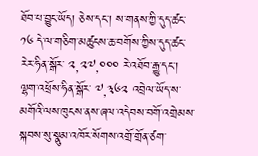ཐོབ་པ་བྱུང་ཡོད། ཅེས་དང་། ས་གནས་ཀྱི་དུད་ཚང་ ༡༦ དེ་ལ་གཅིག་མཚུངས་ཆ་བགོས་ཀྱིས་དུད་ཚང་རེར་ཧིན་སྒོར་ ༢,༢༧,༠༠༠ རེ་འཐོབ་རྒྱུ་དང་། ལྷག་འཕྲོས་ཧིན་སྒོར་ ༧,༣༦༢ འབྲེལ་ཡོད་ས་མགོའི་ལས་ཁུངས་ནས་ཞལ་འདེབས་བགོ་འགྲེམས་སྐབས་སུ་སྣུམ་འཁོར་སོགས་འགྲོ་གྲོན་ཙག་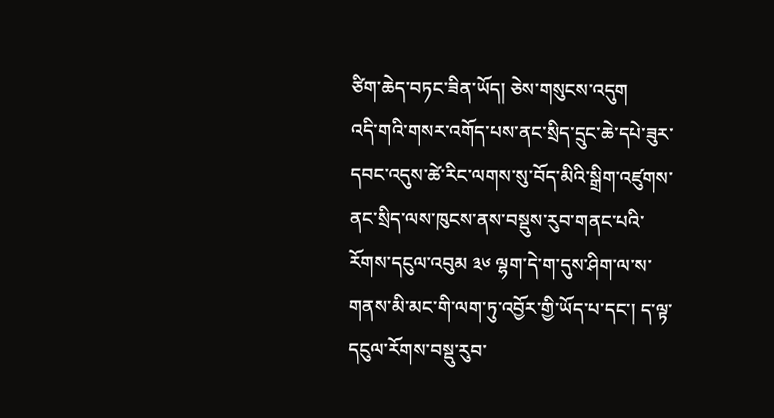ཙིག་ཆེད་བཏང་ཟིན་ཡོད། ཅེས་གསུངས་འདུག
འདི་གའི་གསར་འགོད་པས་ནང་སྲིད་དྲུང་ཆེ་དཔེ་ཟུར་དབང་འདུས་ཚེ་རིང་ལགས་སུ་བོད་མིའི་སྒྲིག་འཛུགས་ནང་སྲིད་ལས་ཁུངས་ནས་བསྡུས་རུབ་གནང་པའི་རོགས་དངུལ་འབུམ ༣༦ ལྷག་དེ་ག་དུས་ཤིག་ལ་ས་གནས་མི་མང་གི་ལག་ཏུ་འབྱོར་གྱི་ཡོད་པ་དང་། ད་ལྟ་དངུལ་རོགས་བསྡུ་རུབ་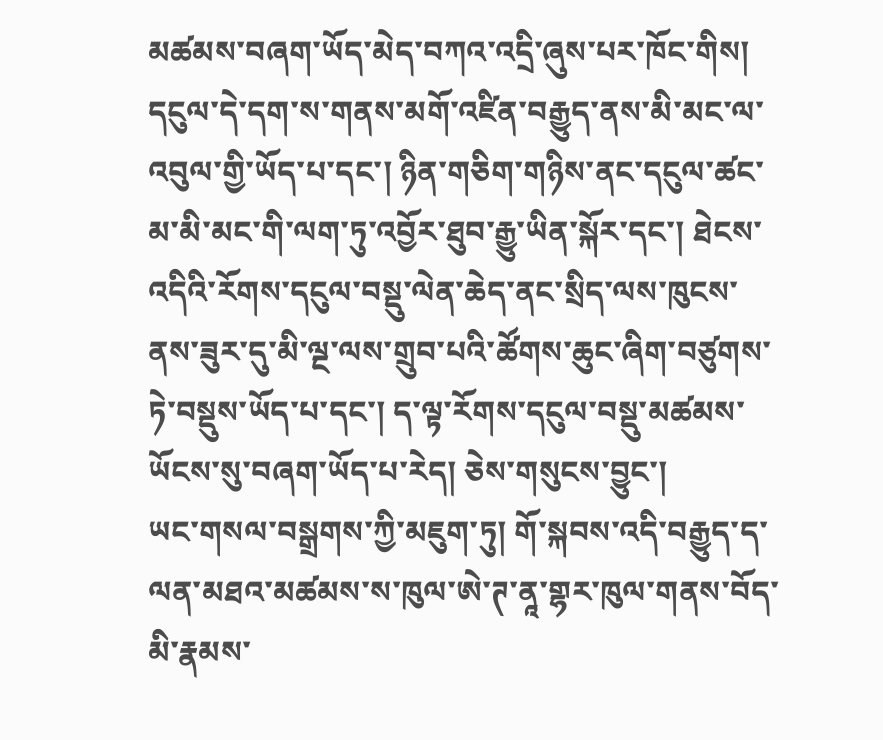མཚམས་བཞག་ཡོད་མེད་བཀའ་འདྲི་ཞུས་པར་ཁོང་གིས། དངུལ་དེ་དག་ས་གནས་མགོ་འཛིན་བརྒྱུད་ནས་མི་མང་ལ་འབུལ་གྱི་ཡོད་པ་དང་། ཉིན་གཅིག་གཉིས་ནང་དངུལ་ཚང་མ་མི་མང་གི་ལག་ཏུ་འབྱོར་ཐུབ་རྒྱུ་ཡིན་སྐོར་དང་། ཐེངས་འདིའི་རོགས་དངུལ་བསྡུ་ལེན་ཆེད་ནང་སྲིད་ལས་ཁུངས་ནས་ཟུར་དུ་མི་ལྔ་ལས་གྲུབ་པའི་ཚོགས་ཆུང་ཞིག་བཙུགས་ཏེ་བསྡུས་ཡོད་པ་དང་། ད་ལྟ་རོགས་དངུལ་བསྡུ་མཚམས་ཡོངས་སུ་བཞག་ཡོད་པ་རེད། ཅེས་གསུངས་བྱུང་།
ཡང་གསལ་བསྒྲགས་ཀྱི་མཇུག་ཏུ། གོ་སྐབས་འདི་བརྒྱུད་ད་ལན་མཐའ་མཚམས་ས་ཁུལ་ཨེ་ཊ་ནཱ་གྷར་ཁུལ་གནས་བོད་མི་རྣམས་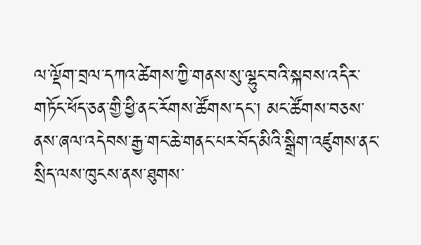ལ་ལྡོག་བྲལ་དཀའ་ཚེགས་ཀྱི་གནས་སུ་ལྷུང་བའི་སྐབས་འདིར་གཏོང་ཕོད་ཅན་གྱི་ཕྱི་ནང་རོགས་ཚོགས་དང་། མང་ཚོགས་བཅས་ནས་ཞལ་འདེབས་རྒྱ་གང་ཆེ་གནང་པར་བོད་མིའི་སྒྲིག་འཛུགས་ནང་སྲིད་ལས་ཁུངས་ནས་ཐུགས་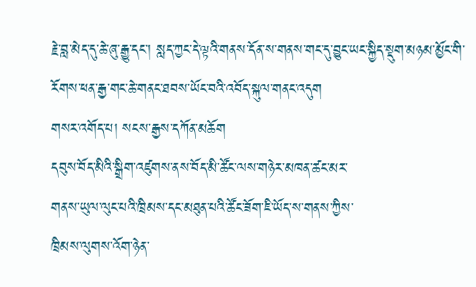རྗེ་བླ་མེད་དུ་ཆེ་ཞུ་རྒྱུ་དང་། སླད་ཀྱང་དེ་ལྟའི་གནས་དོན་ས་གནས་གང་དུ་བྱུང་ཡང་སྐྱིད་སྡུག་མཉམ་མྱོང་གི་རོགས་ཕན་རྒྱ་གང་ཆེ་གནང་ཐབས་ཡོང་བའི་འབོད་སྐུལ་གནང་འདུག
གསར་འགོད་པ། སངས་རྒྱས་དཀོན་མཆོག
དབུས་བོད་མིའི་སྒྲིག་འཛུགས་ནས་བོད་མི་ཚོང་ལས་གཉེར་མཁན་ཚང་མར་
གནས་ཡུལ་ལུང་པའི་ཁྲིམས་དང་མཐུན་པའི་ཚོང་ཟོག་ཇི་ཡོད་ས་གནས་ཀྱིས་
ཁྲིམས་ལུགས་འོག་ཉེན་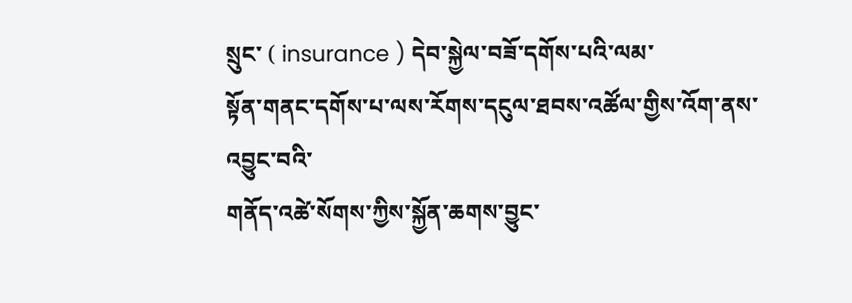སྲུང་ ( insurance ) དེབ་སྐྱེལ་བཟོ་དགོས་པའི་ལམ་
སྟོན་གནང་དགོས་པ་ལས་རོགས་དངུལ་ཐབས་འཚོལ་གྱིས་འོག་ནས་འབྱུང་བའི་
གནོད་འཚེ་སོགས་ཀྱིས་སྐྱོན་ཆགས་བྱུང་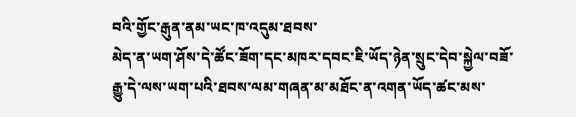བའི་གྱོང་རྒུན་ནམ་ཡང་ཁ་འདུམ་ཐབས་
མེད་ན་ཡག་ཤོས་དེ་ཚོང་ཟོག་དང་མཁར་དབང་ཇི་ཡོད་ཉེན་སྲུང་དེབ་སྐྱེལ་བཟོ་
རྒྱུ་དེ་ལས་ཡག་པའི་ཐབས་ལམ་གཞན་མ་མཐོང་ན་འགན་ཡོད་ཚང་མས་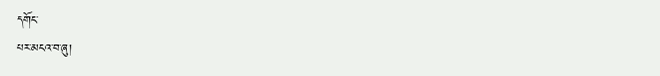དགོང་
པར་མངའ་བ་ཞུ།